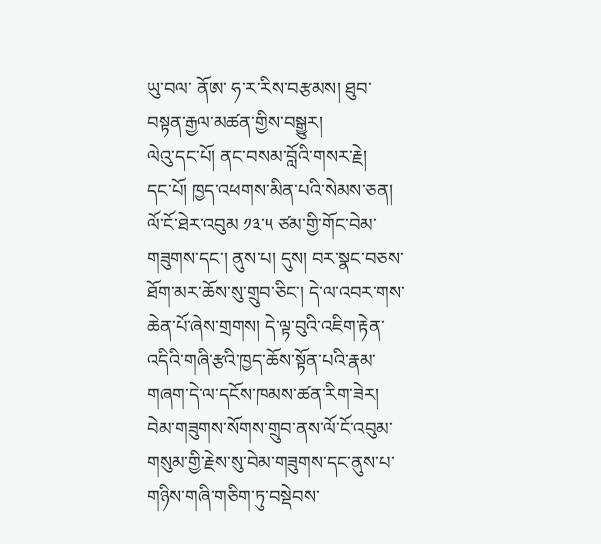ཡུ་བལ་ ནོཨ་ ཧ་ར་རིས་བརྩམས། ཐུབ་བསྟན་རྒྱལ་མཚན་གྱིས་བསྒྱུར།
ལེའུ་དང་པོ། ནང་བསམ་བློའི་གསར་རྗེ།
དང་པོ། ཁྱད་འཕགས་མིན་པའི་སེམས་ཅན།
ལོ་ངོ་ཐེར་འབུམ ༡༣་༥ ཙམ་གྱི་གོང་བེམ་གཟུགས་དང་། ནུས་པ། དུས། བར་སྣང་བཅས་ཐོག་མར་ཆོས་སུ་གྲུབ་ཅིང་། དེ་ལ་འབར་གས་ཆེན་པོ་ཞེས་གྲགས། དེ་ལྟ་བུའི་འཇིག་རྟེན་འདིའི་གཞི་རྩའི་ཁྱད་ཆོས་སྟོན་པའི་རྣམ་གཞག་དེ་ལ་དངོས་ཁམས་ཚན་རིག་ཟེར།
བེམ་གཟུགས་སོགས་གྲུབ་ནས་ལོ་ངོ་འབུམ་གསུམ་གྱི་རྗེས་སུ་བེམ་གཟུགས་དང་ནུས་པ་གཉིས་གཞི་གཅིག་ཏུ་བསྡེབས་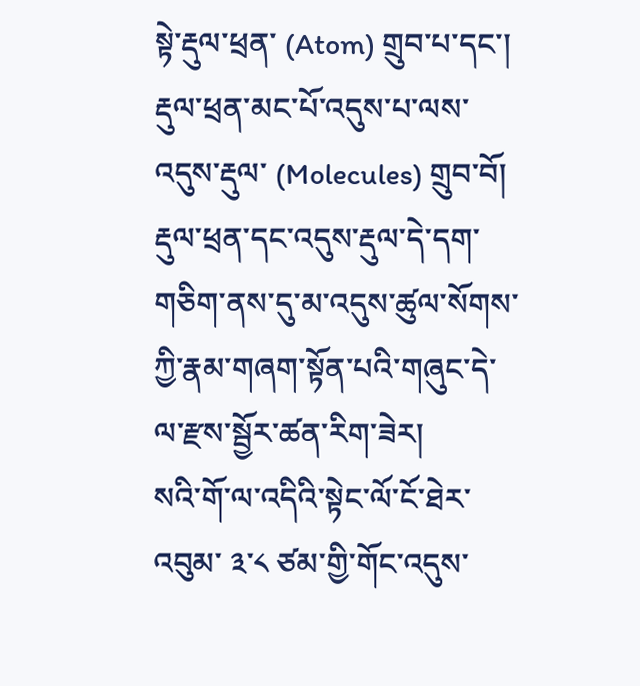སྟེ་རྡུལ་ཕྲན་ (Atom) གྲུབ་པ་དང་། རྡུལ་ཕྲན་མང་པོ་འདུས་པ་ལས་འདུས་རྡུལ་ (Molecules) གྲུབ་བོ། རྡུལ་ཕྲན་དང་འདུས་རྡུལ་དེ་དག་གཅིག་ནས་དུ་མ་འདུས་ཚུལ་སོགས་ཀྱི་རྣམ་གཞག་སྟོན་པའི་གཞུང་དེ་ལ་རྫས་སྦྱོར་ཚན་རིག་ཟེར།
སའི་གོ་ལ་འདིའི་སྟེང་ལོ་ངོ་ཐེར་འབུམ་ ༣་༨ ཙམ་གྱི་གོང་འདུས་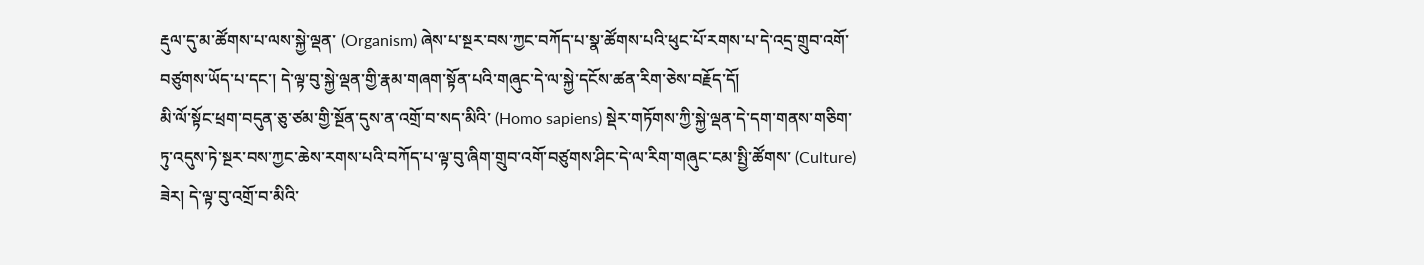རྡུལ་དུ་མ་ཚོགས་པ་ལས་སྐྱེ་ལྡན་ (Organism) ཞེས་པ་སྔར་བས་ཀྱང་བཀོད་པ་སྣ་ཚོགས་པའི་ཕུང་པོ་རགས་པ་དེ་འདྲ་གྲུབ་འགོ་བཙུགས་ཡོད་པ་དང་། དེ་ལྟ་བུ་སྐྱེ་ལྡན་གྱི་རྣམ་གཞག་སྟོན་པའི་གཞུང་དེ་ལ་སྐྱེ་དངོས་ཚན་རིག་ཅེས་བརྗོད་དོ།
མི་ལོ་སྟོང་ཕྲག་བདུན་ཅུ་ཙམ་གྱི་སྔོན་དུས་ན་འགྲོ་བ་སད་མིའི་ (Homo sapiens) སྡེར་གཏོགས་ཀྱི་སྐྱེ་ལྡན་དེ་དག་གནས་གཅིག་ཏུ་འདུས་ཏེ་སྔར་བས་ཀྱང་ཆེས་རགས་པའི་བཀོད་པ་ལྟ་བུ་ཞིག་གྲུབ་འགོ་བཙུགས་ཤིང་དེ་ལ་རིག་གཞུང་ངམ་སྤྱི་ཚོགས་ (Culture) ཟེར། དེ་ལྟ་བུ་འགྲོ་བ་མིའི་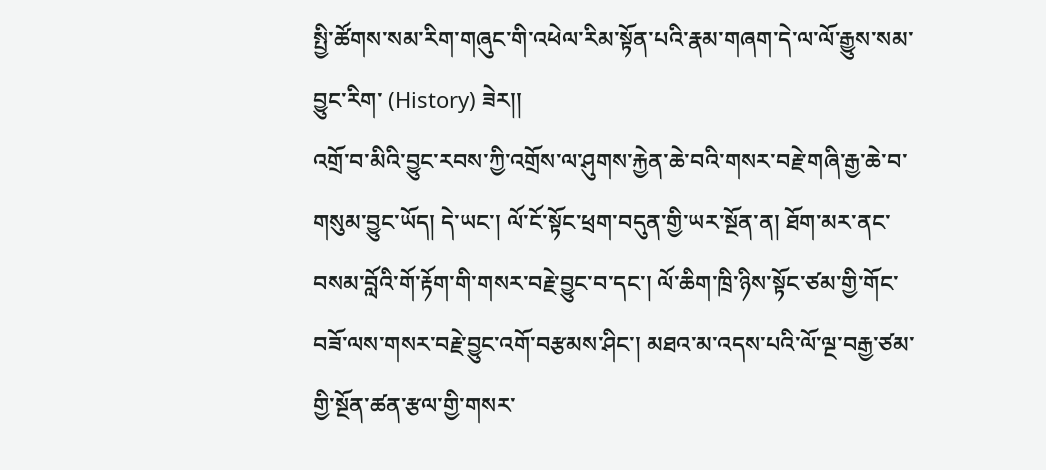སྤྱི་ཚོགས་སམ་རིག་གཞུང་གི་འཕེལ་རིམ་སྟོན་པའི་རྣམ་གཞག་དེ་ལ་ལོ་རྒྱུས་སམ་བྱུང་རིག་ (History) ཟེར།།
འགྲོ་བ་མིའི་བྱུང་རབས་ཀྱི་འགྲོས་ལ་ཤུགས་རྐྱེན་ཆེ་བའི་གསར་བརྗེ་གཞི་རྒྱ་ཆེ་བ་གསུམ་བྱུང་ཡོད། དེ་ཡང་། ལོ་ངོ་སྟོང་ཕྲག་བདུན་གྱི་ཡར་སྔོན་ན། ཐོག་མར་ནང་བསམ་བློའི་གོ་རྟོག་གི་གསར་བརྗེ་བྱུང་བ་དང་། ལོ་ཆིག་ཁྲི་ཉིས་སྟོང་ཙམ་གྱི་གོང་བཟོ་ལས་གསར་བརྗེ་བྱུང་འགོ་བརྩམས་ཤིང་། མཐའ་མ་འདས་པའི་ལོ་ལྔ་བརྒྱ་ཙམ་གྱི་སྔོན་ཚན་རྩལ་གྱི་གསར་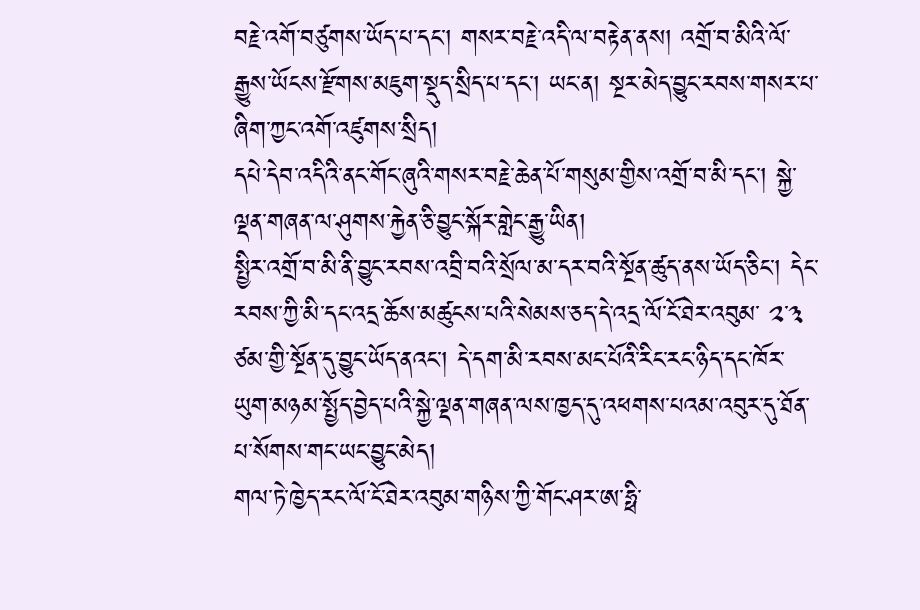བརྗེ་འགོ་བཙུགས་ཡོད་པ་དང་། གསར་བརྗེ་འདི་ལ་བརྟེན་ནས། འགྲོ་བ་མིའི་ལོ་རྒྱུས་ཡོངས་རྫོགས་མཇུག་སྡུད་སྲིད་པ་དང་། ཡང་ན། སྔར་མེད་བྱུང་རབས་གསར་པ་ཞིག་ཀྱང་འགོ་འཛུགས་སྲིད།
དཔེ་དེབ་འདིའི་ནང་གོང་ཞུའི་གསར་བརྗེ་ཆེན་པོ་གསུམ་གྱིས་འགྲོ་བ་མི་དང་། སྐྱེ་ལྡན་གཞན་ལ་ཤུགས་རྐྱེན་ཅི་བྱུང་སྐོར་གླེང་རྒྱུ་ཡིན།
སྤྱིར་འགྲོ་བ་མི་ནི་བྱུང་རབས་འབྲི་བའི་སྲོལ་མ་དར་བའི་སྔོན་ཚུད་ནས་ཡོད་ཅིང་། དེང་རབས་ཀྱི་མི་དང་འདྲ་ཆོས་མཚུངས་པའི་སེམས་ཅད་དེ་འདྲ་ལོ་ངོ་ཐེར་འབུམ་ ༢་༣ ཙམ་གྱི་སྔོན་དུ་བྱུང་ཡོད་ནའང་། དེ་དག་མི་རབས་མང་པོའི་རིང་རང་ཉིད་དང་ཁོར་ཡུག་མཉམ་སྤྱོད་བྱེད་པའི་སྐྱེ་ལྡན་གཞན་ལས་ཁྱད་དུ་འཕགས་པའམ་འབུར་དུ་ཐོན་པ་སོགས་གང་ཡང་བྱུང་མེད།
གལ་ཏེ་ཁྱེད་རང་ལོ་ངོ་ཐེར་འབུམ་གཉིས་ཀྱི་གོང་ཤར་ཨ་ཧྥི་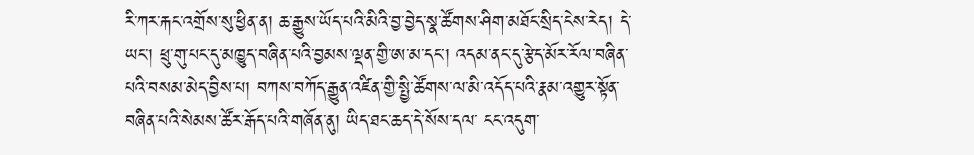རི་ཀར་རྐང་འགྲོས་སུ་ཕྱིན་ན། ཆ་རྒྱུས་ཡོད་པའི་མིའི་བྱ་བྱེད་སྣ་ཚོགས་ཤིག་མཐོང་སྲིད་ངེས་རེད། དེ་ཡང་། ཕྲུ་གུ་པང་དུ་མཁྱུད་བཞིན་པའི་བྱམས་ལྡན་གྱི་ཨ་མ་དང་། འདམ་ནང་དུ་རྩེད་མོར་རོལ་བཞིན་པའི་བསམ་མེད་བྱིས་པ། བཀས་བཀོད་རྒྱུན་འཛིན་གྱི་སྤྱི་ཚོགས་ལ་མི་འདོད་པའི་རྣམ་འགྱུར་སྟོན་བཞིན་པའི་སེམས་ཚོར་རྒོད་པའི་གཞོན་ནུ། ཡིད་ཐང་ཆད་དེ་སོས་དལ་ ངང་འདུག་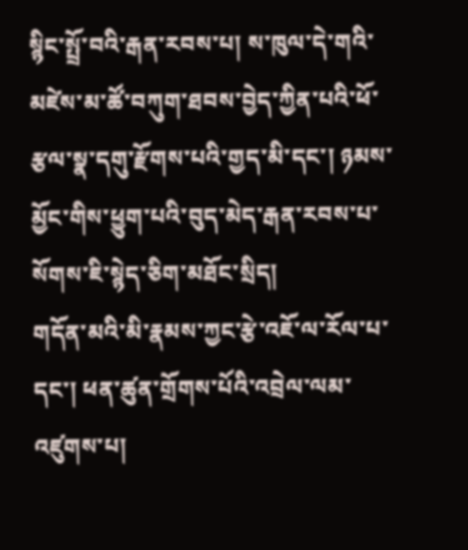སྙིང་སྤྲོ་བའི་རྒན་རབས་པ། ས་ཁུལ་དེ་གའི་མཛེས་མ་ཚོ་བཀུག་ཐབས་བྱེད་ཀྱིན་པའི་ཕོ་རྩལ་སྣ་དགུ་རྫོགས་པའི་གྱད་མི་དང་། ཉམས་མྱོང་གིས་ཕྱུག་པའི་བུད་མེད་རྒན་རབས་པ་སོགས་ཇི་སྙེད་ཅིག་མཐོང་སྲིད།
གདོན་མའི་མི་རྣམས་ཀྱང་རྩེ་འཇོ་ལ་རོལ་པ་དང་། ཕན་ཚུན་གྲོགས་པོའི་འབྲེལ་ལམ་འཛུགས་པ།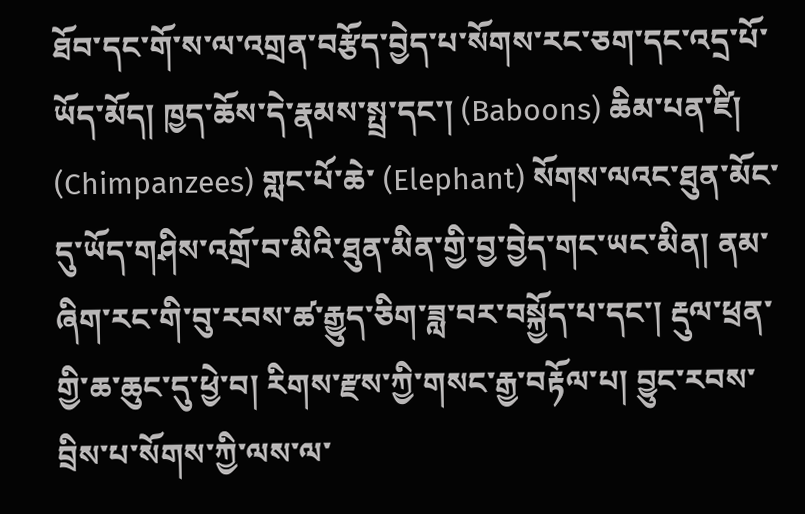ཐོབ་དང་གོ་ས་ལ་འགྲན་བརྩོད་བྱེད་པ་སོགས་རང་ཅག་དང་འདྲ་པོ་ཡོད་མོད། ཁྱད་ཆོས་དེ་རྣམས་སྤྲ་དང་། (Baboons) ཆིམ་པན་ཛི། (Chimpanzees) གླང་པོ་ཆེ་ (Elephant) སོགས་ལའང་ཐུན་མོང་དུ་ཡོད་གཤིས་འགྲོ་བ་མིའི་ཐུན་མིན་གྱི་བྱ་བྱེད་གང་ཡང་མིན། ནམ་ཞིག་རང་གི་བུ་རབས་ཚ་རྒྱུད་ཅིག་ཟླ་བར་བསྐྱོད་པ་དང་། རྡུལ་ཕྲན་གྱི་ཆ་ཆུང་དུ་ཕྱེ་བ། རིགས་རྫས་ཀྱི་གསང་རྒྱ་བརྟོལ་པ། བྱུང་རབས་བྲིས་པ་སོགས་ཀྱི་ལས་ལ་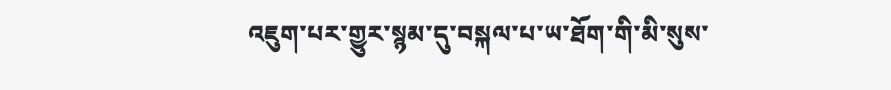འཇུག་པར་གྱུར་སྙམ་དུ་བསྐལ་པ་ཡ་ཐོག་གི་མི་སུས་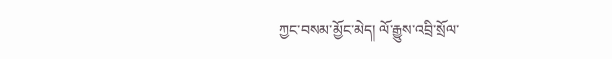ཀྱང་བསམ་མྱོང་མེད། ལོ་རྒྱུས་འབྲི་སྲོལ་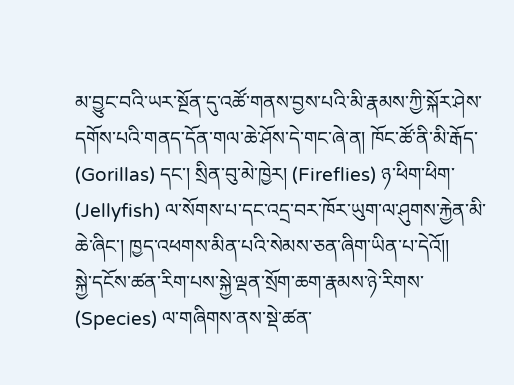མ་བྱུང་བའི་ཡར་སྔོན་དུ་འཚོ་གནས་བྱས་པའི་མི་རྣམས་ཀྱི་སྐོར་ཤེས་དགོས་པའི་གནད་དོན་གལ་ཆེ་ཤོས་དེ་གང་ཞེ་ན། ཁོང་ཚོ་ནི་མི་རྒོད་ (Gorillas) དང་། སྲིན་བུ་མེ་ཁྱེར། (Fireflies) ཉ་ཕིག་ཕིག་ (Jellyfish) ལ་སོགས་པ་དང་འདྲ་བར་ཁོར་ཡུག་ལ་ཤུགས་རྐྱེན་མི་ཆེ་ཞིང་། ཁྱད་འཕགས་མིན་པའི་སེམས་ཅན་ཞིག་ཡིན་པ་དེའོ།།
སྐྱེ་དངོས་ཚན་རིག་པས་སྐྱེ་ལྡན་སྲོག་ཆག་རྣམས་ཉེ་རིགས་ (Species) ལ་གཞིགས་ནས་སྡེ་ཚན་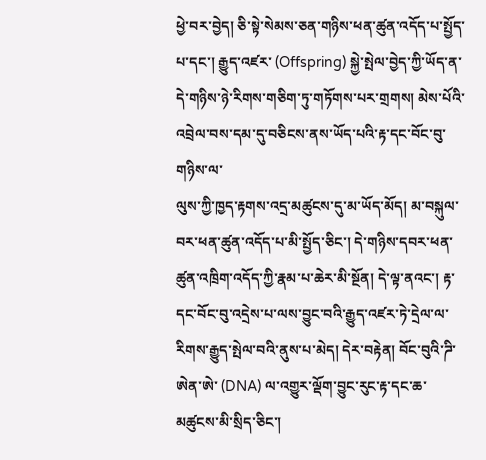ཕྱེ་བར་བྱེད། ཅི་སྟེ་སེམས་ཅན་གཉིས་ཕན་ཚུན་འདོད་པ་སྤྱོད་པ་དང་། རྒྱུད་འཛར་ (Offspring) སྐྱེ་སྤེལ་བྱེད་ཀྱི་ཡོད་ན་དེ་གཉིས་ཉེ་རིགས་གཅིག་ཏུ་གཏོགས་པར་གྲགས། མེས་པོའི་འབྲེལ་བས་དམ་དུ་བཅིངས་ནས་ཡོད་པའི་རྟ་དང་བོང་བུ་གཉིས་ལ་
ལུས་ཀྱི་ཁྱད་རྟགས་འདྲ་མཚུངས་དུ་མ་ཡོད་མོད། མ་བསྐུལ་བར་ཕན་ཚུན་འདོད་པ་མི་སྤྱོད་ཅིང་། དེ་གཉིས་དབར་ཕན་ཚུན་འཁྲིག་འདོད་ཀྱི་རྣམ་པ་ཆེར་མི་སྔོན། དེ་ལྟ་ནའང་། རྟ་དང་བོང་བུ་འདྲེས་པ་ལས་བྱུང་བའི་རྒྱུད་འཛར་ཏེ་དྲེལ་ལ་རིགས་རྒྱུད་སྤེལ་བའི་ནུས་པ་མེད། དེར་བརྟེན། བོང་བུའི་ཌི་ཨེན་ཨེ་ (DNA) ལ་འགྱུར་ལྡོག་བྱུང་རུང་རྟ་དང་ཆ་མཚུངས་མི་སྲིད་ཅིང་།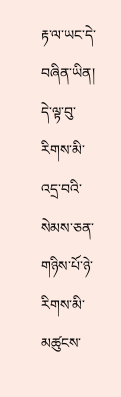རྟ་ལ་ཡང་དེ་བཞིན་ཡིན། དེ་ལྟ་བུ་རིགས་མི་འདྲ་བའི་སེམས་ཅན་གཉིས་པོ་ཉེ་རིགས་མི་མཚུངས་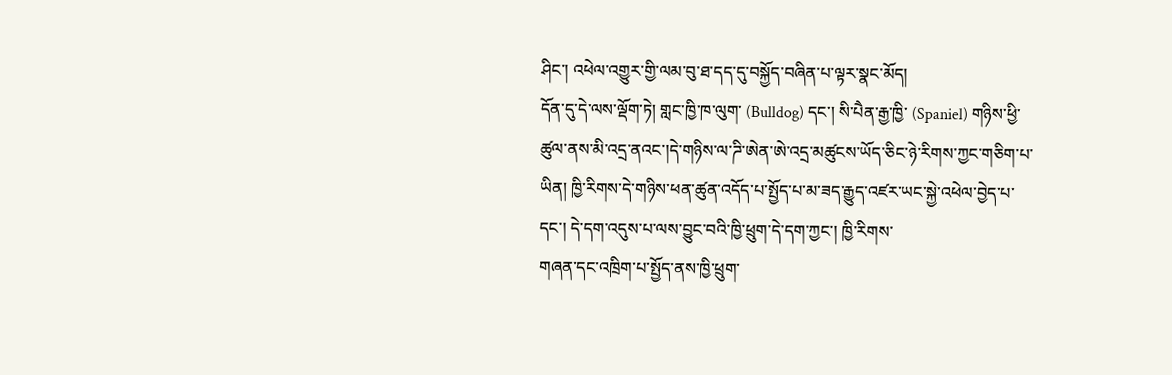ཤིང་། འཕེལ་འགྱུར་གྱི་ལམ་བུ་ཐ་དད་དུ་བསྐྱོད་བཞིན་པ་ལྟར་སྣང་མོད།
དོན་དུ་དེ་ལས་ལྡོག་ཏེ། གླང་ཁྱི་ཁ་ལུག་ (Bulldog) དང་། སི་པཻན་རྒྱ་ཁྱི་ (Spaniel) གཉིས་ཕྱི་ཚུལ་ནས་མི་འདྲ་ནའང་།དེ་གཉིས་ལ་ཌི་ཨེན་ཨེ་འདྲ་མཚུངས་ཡོད་ཅིང་ཉེ་རིགས་ཀྱང་གཅིག་པ་ཡིན། ཁྱི་རིགས་དེ་གཉིས་ཕན་ཚུན་འདོད་པ་སྤྱོད་པ་མ་ཟད་རྒྱུད་འཛར་ཡང་སྐྱེ་འཕེལ་བྱེད་པ་དང་། དེ་དག་འདུས་པ་ལས་བྱུང་བའི་ཁྱི་ཕྲུག་དེ་དག་ཀྱང་། ཁྱི་རིགས་
གཞན་དང་འཁྲིག་པ་སྤྱོད་ནས་ཁྱི་ཕྲུག་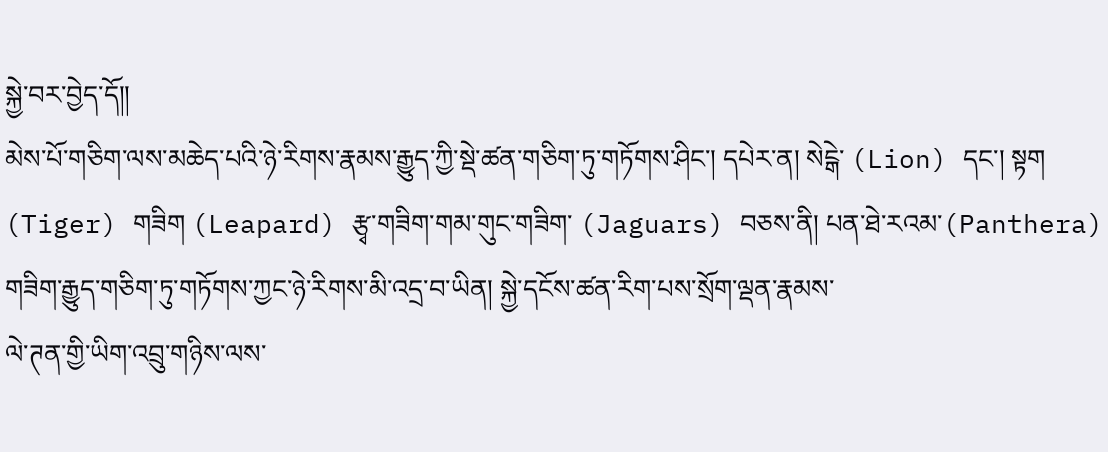སྐྱེ་བར་བྱེད་དོ།།
མེས་པོ་གཅིག་ལས་མཆེད་པའི་ཉེ་རིགས་རྣམས་རྒྱུད་ཀྱི་སྡེ་ཚན་གཅིག་ཏུ་གཏོགས་ཤིང་། དཔེར་ན། སེངྒེ་ (Lion) དང་། སྟག (Tiger) གཟིག (Leapard) རྩྭ་གཟིག་གམ་གུང་གཟིག་ (Jaguars) བཅས་ནི། པན་ཐེ་རའམ་(Panthera) གཟིག་རྒྱུད་གཅིག་ཏུ་གཏོགས་ཀྱང་ཉེ་རིགས་མི་འདྲ་བ་ཡིན། སྐྱེ་དངོས་ཚན་རིག་པས་སྲོག་ལྡན་རྣམས་
ལེ་ཊན་གྱི་ཡིག་འབྲུ་གཉིས་ལས་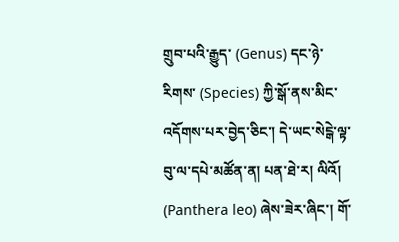གྲུབ་པའི་རྒྱུད་ (Genus) དང་ཉེ་རིགས་ (Species) ཀྱི་སྒོ་ནས་མིང་འདོགས་པར་བྱེད་ཅིང་། དེ་ཡང་སེངྒེ་ལྟ་བུ་ལ་དཔེ་མཚོན་ན། པན་ཐེ་ར། ལིའོ། (Panthera leo) ཞེས་ཟེར་ཞིང་། གོ་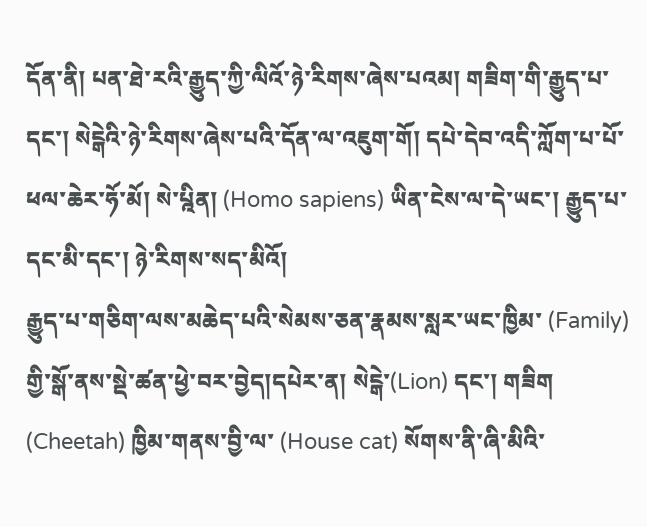དོན་ནི། པན་ཐེ་རའི་རྒྱུད་ཀྱི་ལིའོ་ཉེ་རིགས་ཞེས་པའམ། གཟིག་གི་རྒྱུད་པ་དང་། སེངྒེའི་ཉེ་རིགས་ཞེས་པའི་དོན་ལ་འཇུག་གོ། དཔེ་དེབ་འདི་ཀློག་པ་པོ་ཕལ་ཆེར་ཧོ་མོ། སེ་པྰིན། (Homo sapiens) ཡིན་ངེས་ལ་དེ་ཡང་། རྒྱུད་པ་དང་མི་དང་། ཉེ་རིགས་སད་མིའོ།
རྒྱུད་པ་གཅིག་ལས་མཆེད་པའི་སེམས་ཅན་རྣམས་སླར་ཡང་ཁྱིམ་ (Family) གྱི་སྒོ་ནས་སྡེ་ཚན་ཕྱེ་བར་བྱེད།དཔེར་ན། སེངྒེ་(Lion) དང་། གཟིག (Cheetah) ཁྱིམ་གནས་བྱི་ལ་ (House cat) སོགས་ནི་ཞི་མིའི་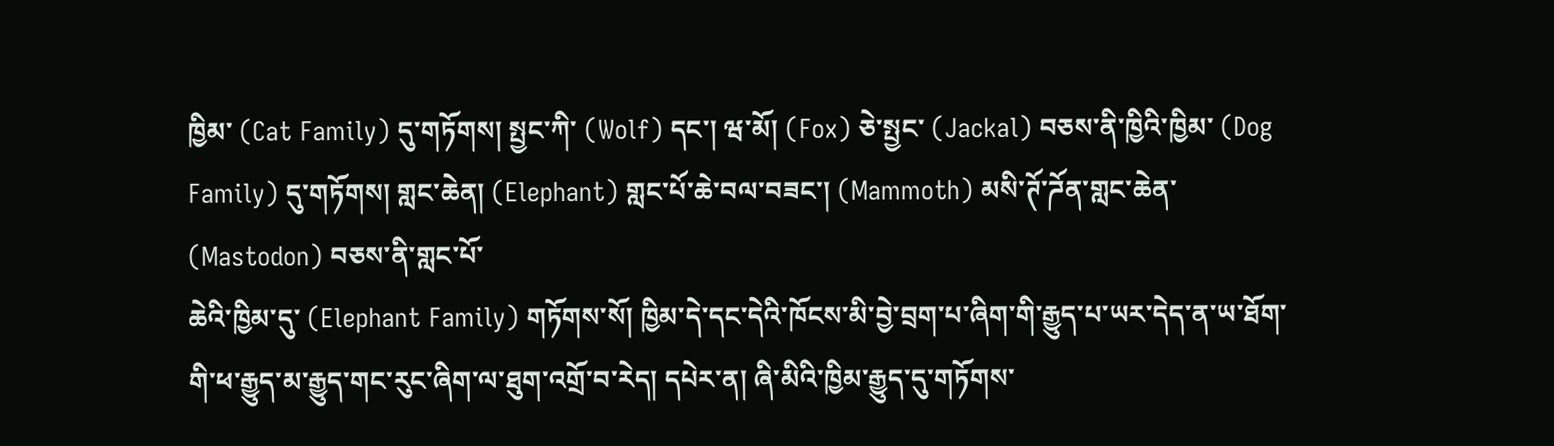ཁྱིམ་ (Cat Family) དུ་གཏོགས། སྤྱང་ཀི་ (Wolf) དང་། ཝ་མོ། (Fox) ཅེ་སྤྱང་ (Jackal) བཅས་ནི་ཁྱིའི་ཁྱིམ་ (Dog Family) དུ་གཏོགས། གླང་ཆེན། (Elephant) གླང་པོ་ཆེ་བལ་བཟང་། (Mammoth) མསི་ཊོ་ཌོན་གླང་ཆེན་ (Mastodon) བཅས་ནི་གླང་པོ་
ཆེའི་ཁྱིམ་དུ་ (Elephant Family) གཏོགས་སོ། ཁྱིམ་དེ་དང་དེའི་ཁོངས་མི་བྱེ་བྲག་པ་ཞིག་གི་རྒྱུད་པ་ཡར་དེད་ན་ཡ་ཐོག་གི་ཕ་རྒྱུད་མ་རྒྱུད་གང་རུང་ཞིག་ལ་ཐུག་འགྲོ་བ་རེད། དཔེར་ན། ཞི་མིའི་ཁྱིམ་རྒྱུད་དུ་གཏོགས་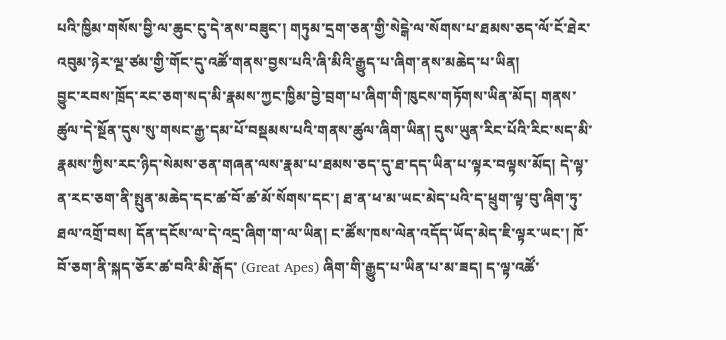པའི་ཁྱིམ་གསོས་བྱི་ལ་ཆུང་ངུ་དེ་ནས་བཟུང་། གཏུམ་དྲག་ཅན་གྱི་སེངྒེ་ལ་སོགས་པ་ཐམས་ཅད་ལོ་ངོ་ཐེར་འབུམ་ཉེར་ལྔ་ཙམ་གྱི་གོང་དུ་འཚོ་གནས་བྱས་པའི་ཞི་མིའི་རྒྱུད་པ་ཞིག་ནས་མཆེད་པ་ཡིན།
བྱུང་རབས་ཁྲོད་རང་ཅག་སད་མི་རྣམས་ཀྱང་ཁྱིམ་བྱེ་བྲག་པ་ཞིག་གི་ཁུངས་གཏོགས་ཡིན་མོད། གནས་ཚུལ་དེ་སྔོན་དུས་སུ་གསང་རྒྱ་དམ་པོ་བསྡམས་པའི་གནས་ཚུལ་ཞིག་ཡིན། དུས་ཡུན་རིང་པོའི་རིང་སད་མི་རྣམས་ཀྱིས་རང་ཉིད་སེམས་ཅན་གཞན་ལས་རྣམ་པ་ཐམས་ཅད་དུ་ཐ་དད་ཡིན་པ་ལྟར་བལྟས་མོད། དེ་ལྟ་ན་རང་ཅག་ནི་སྤུན་མཆེད་དང་ཚ་བོ་ཚ་མོ་སོགས་དང་། ཐ་ན་ཕ་མ་ཡང་མེད་པའི་ད་ཕྲུག་ལྟ་བུ་ཞིག་ཏུ་ཐལ་འགྲོ་བས། དོན་དངོས་ལ་དེ་འདྲ་ཞིག་ག་ལ་ཡིན། ང་ཚོས་ཁས་ལེན་འདོད་ཡོད་མེད་ཇི་ལྟར་ཡང་། ཁོ་བོ་ཅག་ནི་སྐད་ཅོར་ཚ་བའི་མི་རྒོད་ (Great Apes) ཞིག་གི་རྒྱུད་པ་ཡིན་པ་མ་ཟད། ད་ལྟ་འཚོ་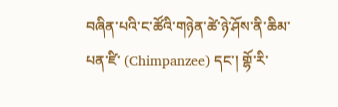བཞིན་པའི་ང་ཚོའི་གཉེན་ཚེ་ཉེ་ཤོས་ནི་ཆིམ་པན་ཛི་ (Chimpanzee) དང་། གྷོ་རི་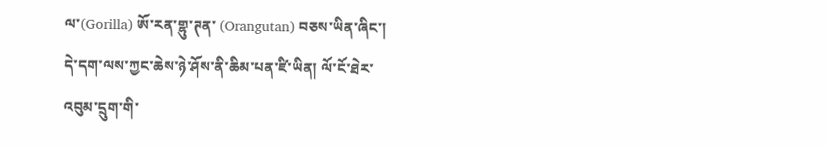ལ་(Gorilla) ཨོ་རན་གྷུ་ཊན་ (Orangutan) བཅས་ཡིན་ཞིང་། དེ་དག་ལས་ཀྱང་ཆེས་ཉེ་ཤོས་ནི་ཆིམ་པན་ཛི་ཡིན། ལོ་ངོ་ཐེར་འབུམ་དྲུག་གི་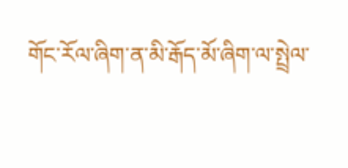གོང་རོལ་ཞིག་ན་མི་རྒོད་མོ་ཞིག་ལ་སྤྲེལ་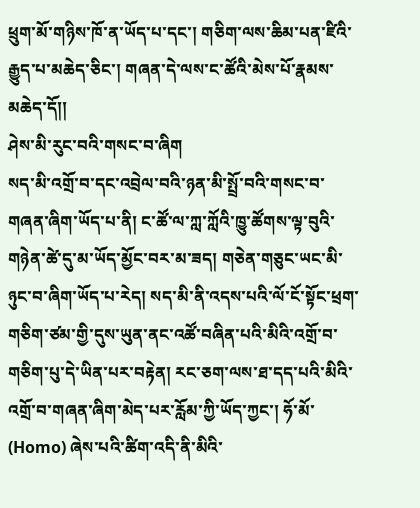ཕྲུག་མོ་གཉིས་ཁོ་ན་ཡོད་པ་དང་། གཅིག་ལས་ཆིམ་པན་ཛིའི་རྒྱུད་པ་མཆེད་ཅིང་། གཞན་དེ་ལས་ང་ཚོའི་མེས་པོ་རྣམས་མཆེད་དོ།།
ཤེས་མི་རུང་བའི་གསང་བ་ཞིག
སད་མི་འགྲོ་བ་དང་འབྲེལ་བའི་ཉན་མི་སྤྲོ་བའི་གསང་བ་གཞན་ཞིག་ཡོད་པ་ནི། ང་ཚོ་ལ་ཀླ་ཀློའི་ཁྱུ་ཚོགས་ལྟ་བུའི་གཉེན་ཚེ་དུ་མ་ཡོད་མྱོང་བར་མ་ཟད། གཅེན་གཅུང་ཡང་མི་ཉུང་བ་ཞིག་ཡོད་པ་རེད། སད་མི་ནི་འདས་པའི་ལོ་ངོ་སྟོང་ཕྲག་གཅིག་ཙམ་གྱི་དུས་ཡུན་ནང་འཚོ་བཞིན་པའི་མིའི་འགྲོ་བ་གཅིག་པུ་དེ་ཡིན་པར་བརྟེན། རང་ཅག་ལས་ཐ་དད་པའི་མིའི་འགྲོ་བ་གཞན་ཞིག་མེད་པར་རློམ་ཀྱི་ཡོད་ཀྱང་། ཧོ་མོ་ (Homo) ཞེས་པའི་ཚིག་འདི་ནི་མིའི་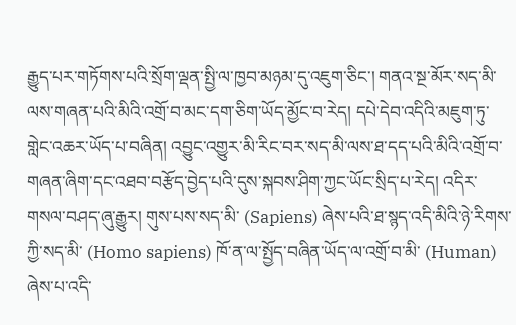རྒྱུད་པར་གཏོགས་པའི་སྲོག་ལྡན་སྤྱི་ལ་ཁྱབ་མཉམ་དུ་འཇུག་ཅིང་། གནའ་སྔ་མོར་སད་མི་ལས་གཞན་པའི་མིའི་འགྲོ་བ་མང་དག་ཅིག་ཡོད་མྱོང་བ་རེད། དཔེ་དེབ་འདིའི་མཇུག་ཏུ་གླེང་འཆར་ཡོད་པ་བཞིན། འབྱུང་འགྱུར་མི་རིང་བར་སད་མི་ལས་ཐ་དད་པའི་མིའི་འགྲོ་བ་གཞན་ཞིག་དང་འཐབ་བརྩོད་བྱེད་པའི་དུས་སྐབས་ཤིག་ཀྱང་ཡོང་སྲིད་པ་རེད། འདིར་གསལ་བཤད་ཞུ་རྒྱུར། གུས་པས་སད་མི་ (Sapiens) ཞེས་པའི་ཐ་སྙད་འདི་མིའི་ཉེ་རིགས་ཀྱི་སད་མི་ (Homo sapiens) ཁོ་ན་ལ་སྤྱོད་བཞིན་ཡོད་ལ་འགྲོ་བ་མི་ (Human) ཞེས་པ་འདི་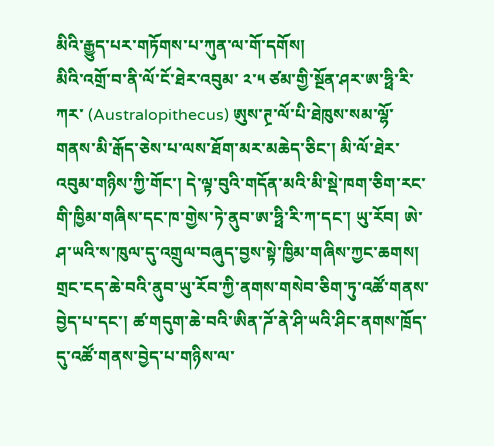མིའི་རྒྱུད་པར་གཏོགས་པ་ཀུན་ལ་གོ་དགོས།
མིའི་འགྲོ་བ་ནི་ལོ་ངོ་ཐེར་འབུམ་ ༢་༥ ཙམ་གྱི་སྔོན་ཤར་ཨ་ཧྥི་རི་ཀར་ (Australopithecus) ཨུས་ཊྲ་ལོ་པི་ཐེཁུས་སམ་ལྷོ་གནས་མི་རྒོད་ཅེས་པ་ལས་ཐོག་མར་མཆེད་ཅིང་། མི་ལོ་ཐེར་འབུམ་གཉིས་ཀྱི་གོང་། དེ་ལྟ་བུའི་གདོན་མའི་མི་སྡེ་ཁག་ཅིག་རང་གི་ཁྱིམ་གཞིས་དང་ཁ་གྱེས་ཏེ་ནུབ་ཨ་ཧྥི་རི་ཀ་དང་། ཡུ་རོབ། ཨེ་ཤ་ཡའི་ས་ཁུལ་དུ་འགྲུལ་བཞུད་བྱས་སྟེ་ཁྱིམ་གཞིས་ཀྱང་ཆགས། གྲང་ངད་ཆེ་བའི་ནུབ་ཡུ་རོབ་ཀྱི་ནགས་གསེབ་ཅིག་ཏུ་འཚོ་གནས་བྱེད་པ་དང་། ཚ་གདུག་ཆེ་བའི་ཨིན་ཌོ་ནེ་ཤི་ཡའི་ཤིང་ནགས་ཁྲོད་དུ་འཚོ་གནས་བྱེད་པ་གཉིས་ལ་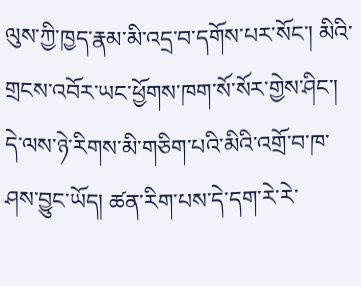ལུས་ཀྱི་ཁྱད་རྣམ་མི་འདྲ་བ་དགོས་པར་སོང་། མིའི་གྲངས་འབོར་ཡང་ཕྱོགས་ཁག་སོ་སོར་གྱེས་ཤིང་། དེ་ལས་ཉེ་རིགས་མི་གཅིག་པའི་མིའི་འགྲོ་བ་ཁ་ཤས་བྱུང་ཡོད། ཚན་རིག་པས་དེ་དག་རེ་རེ་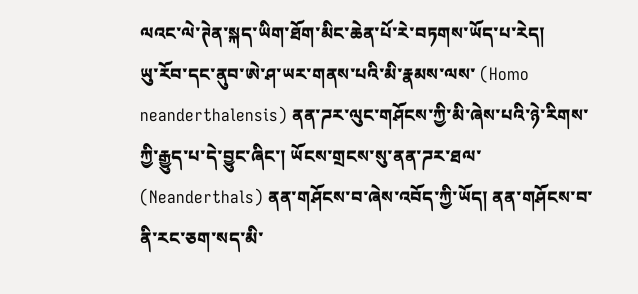ལའང་ལེ་ཊེན་སྐད་ཡིག་ཐོག་མིང་ཆེན་པོ་རེ་བཏགས་ཡོད་པ་རེད།
ཡུ་རོབ་དང་ནུབ་ཨེ་ཤ་ཡར་གནས་པའི་མི་རྣམས་ལས་ (Homo neanderthalensis) ནན་ཌར་ལུང་གཤོངས་ཀྱི་མི་ཞེས་པའི་ཉེ་རིགས་ཀྱི་རྒྱུད་པ་དེ་བྱུང་ཞིང་། ཡོངས་གྲངས་སུ་ནན་ཌར་ཐལ་ (Neanderthals) ནན་གཤོངས་བ་ཞེས་འབོད་ཀྱི་ཡོད། ནན་གཤོངས་བ་ནི་རང་ཅག་སད་མི་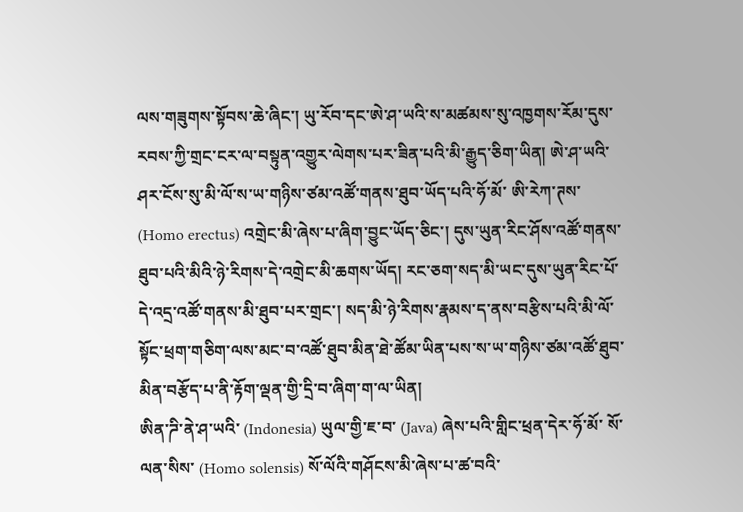ལས་གཟུགས་སྟོབས་ཆེ་ཞིང་། ཡུ་རོབ་དང་ཨེ་ཤ་ཡའི་ས་མཚམས་སུ་འཁྱགས་རོམ་དུས་རབས་ཀྱི་གྲང་ངར་ལ་བསྟུན་འགྱུར་ལེགས་པར་ཟིན་པའི་མི་རྒྱུད་ཅིག་ཡིན། ཨེ་ཤ་ཡའི་ཤར་ངོས་སུ་མི་ལོ་ས་ཡ་གཉིས་ཙམ་འཚོ་གནས་ཐུབ་ཡོད་པའི་ཧོ་མོ་ ཨི་རེཀ་ཊས་ (Homo erectus) འགྲེང་མི་ཞེས་པ་ཞིག་བྱུང་ཡོད་ཅིང་། དུས་ཡུན་རིང་ཤོས་འཚོ་གནས་ཐུབ་པའི་མིའི་ཉེ་རིགས་དེ་འགྲེང་མི་ཆགས་ཡོད། རང་ཅག་སད་མི་ཡང་དུས་ཡུན་རིང་པོ་དེ་འདྲ་འཚོ་གནས་མི་ཐུབ་པར་གྲང་། སད་མི་ཉེ་རིགས་རྣམས་ད་ནས་བརྩིས་པའི་མི་ལོ་སྟོང་ཕྲག་གཅིག་ལས་མང་བ་འཚོ་ཐུབ་མིན་ཐེ་ཚོམ་ཡིན་པས་ས་ཡ་གཉིས་ཙམ་འཚོ་ཐུབ་མིན་བརྩོད་པ་ནི་རྟོག་ལྡན་གྱི་དྲི་བ་ཞིག་ག་ལ་ཡིན།
ཨིན་ཌི་ནེ་ཤ་ཡའི་ (Indonesia) ཡུལ་གྱི་ཇ་བ་ (Java) ཞེས་པའི་གླིང་ཕྲན་དེར་ཧོ་མོ་ སོ་ལན་སིས་ (Homo solensis) སོ་ལོའི་གཤོངས་མི་ཞེས་པ་ཚ་བའི་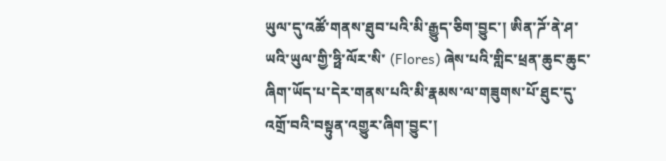ཡུལ་དུ་འཚོ་གནས་ཐུབ་པའི་མི་རྒྱུད་ཅིག་བྱུང་། ཨིན་ཌོ་ནེ་ཤ་ཡའི་ཡུལ་གྱི་ཧྥི་ལོར་སི་ (Flores) ཞེས་པའི་གླིང་ཕྲན་ཆུང་ཆུང་ཞིག་ཡོད་པ་དེར་གནས་པའི་མི་རྣམས་ལ་གཟུགས་པོ་ཐུང་དུ་
འགྲོ་བའི་བསྟུན་འགྱུར་ཞིག་བྱུང་།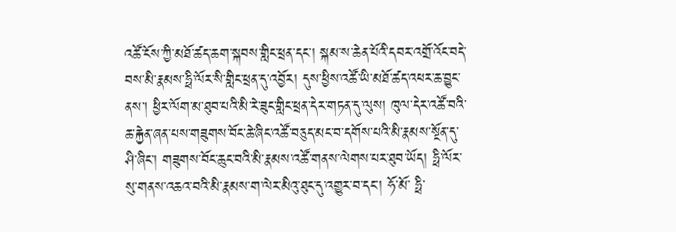འཚོ་ངོས་ཀྱི་མཐོ་ཚད་ཆག་སྐབས་གླིང་ཕྲན་དང་། སྐམ་ས་ཆེན་པོའི་དབར་འགྲོ་འོང་བདེ་བས་མི་རྣམས་ཧྥི་ལོར་སི་གླིང་ཕྲན་དུ་འབྱོར། དུས་ཕྱིས་འཚོ་ཡི་མཐོ་ཚད་འཕར་ཆ་བྱུང་ནས་། ཕྱིར་ལོག་མ་ཐུབ་པའི་མི་རེ་ཟུང་གླིང་ཕྲན་དེར་གཏན་དུ་ལུས། ཁུལ་དེར་འཚོ་བའི་ཆ་རྐྱེན་ཞན་པས་གཟུགས་བོང་ཆེ་ཞིང་འཚོ་བཅུད་མང་བ་དགོས་པའི་མི་རྣམས་སྔོན་དུ་ཤི་ཞིང་། གཟུགས་བོང་ཆུང་བའི་མི་རྣམས་འཚོ་གནས་ལེགས་པར་ཐུབ་ཡོད། ཧྥི་ལོར་སུ་གནས་འཆའ་བའི་མི་རྣམས་ག་ལེར་མིའུ་ཐུང་དུ་འགྱུར་བ་དང་། ཧོ་མོ་ ཧྥི་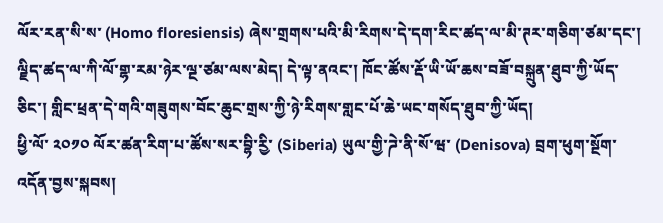ལོར་རན་སི་ས་ (Homo floresiensis) ཞེས་གྲགས་པའི་མི་རིགས་དེ་དག་རིང་ཚད་ལ་མི་ཊར་གཅིག་ཙམ་དང་། ལྗིད་ཚད་ལ་ཀི་ལོ་གྷ་རམ་ཉེར་ལྔ་ཙམ་ལས་མེད། དེ་ལྟ་ནའང་། ཁོང་ཚོས་རྡོ་ཡི་ཡོ་ཆས་བཟོ་བསྐྲུན་ཐུབ་ཀྱི་ཡོད་ཅིང་། གླིང་ཕྲན་དེ་གའི་གཟུགས་བོང་ཆུང་གྲས་ཀྱི་ཉེ་རིགས་གླང་པོ་ཆེ་ཡང་གསོད་ཐུབ་ཀྱི་ཡོད།
ཕྱི་ལོ་ ༢༠༡༠ ལོར་ཚན་རིག་པ་ཚོས་སར་བྷི་རྱི་ (Siberia) ཡུལ་གྱི་ཌེ་ནི་སོ་ཝ་ (Denisova) བྲག་ཕུག་སྔོག་འདོན་བྱས་སྐབས།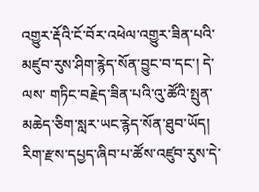འགྱུར་རྡོའི་ངོ་བོར་འཕེལ་འགྱུར་ཟིན་པའི་མཛུབ་རུས་ཤིག་རྙེད་སོན་བྱུང་བ་དང་། དེ་ལས་ གཏིང་བརྗེད་ཟིན་པའི་འུ་ཚོའི་སྤུན་མཆེད་ཅིག་སླར་ཡང་རྙེད་སོན་ཐུབ་ཡོད། རིག་རྫས་དཔྱད་ཞིབ་པ་ཚོས་འཛུབ་རུས་དེ་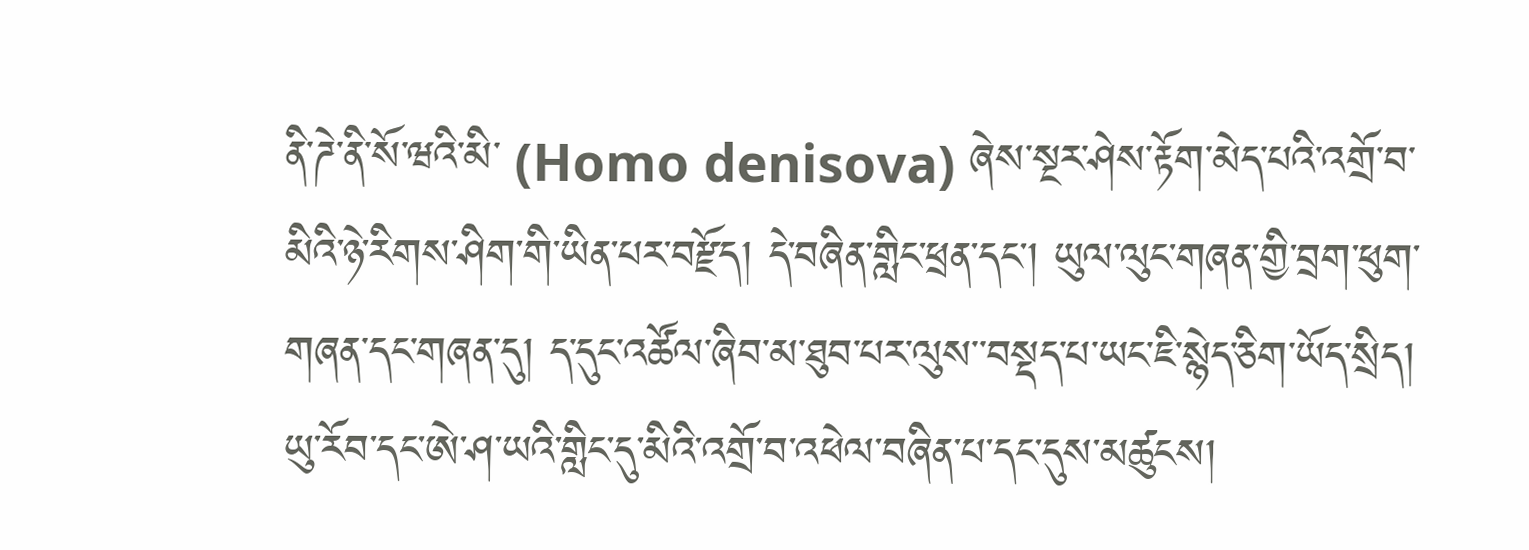ནི་ཌེ་ནི་སོ་ཝའི་མི་ (Homo denisova) ཞེས་སྔར་ཤེས་རྟོག་མེད་པའི་འགྲོ་བ་མིའི་ཉེ་རིགས་ཤིག་གི་ཡིན་པར་བརྫོད། དེ་བཞིན་གླིང་ཕྲན་དང་། ཡུལ་ལུང་གཞན་གྱི་བྲག་ཕུག་གཞན་དང་གཞན་དུ། ད་དུང་འཚོལ་ཞིབ་མ་ཐུབ་པར་ལུས་་བསྡད་པ་ཡང་ཇི་སྙེད་ཅིག་ཡོད་སྲིད།
ཡུ་རོབ་དང་ཨེ་ཤ་ཡའི་གླིང་དུ་མིའི་འགྲོ་བ་འཕེལ་བཞིན་པ་དང་དུས་མཚུངས།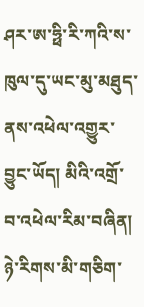ཤར་ཨ་ཧྥི་རི་ཀའི་ས་ཁུལ་དུ་ཡང་མུ་མཐུད་ནས་འཕེལ་འགྱུར་བྱུང་ཡོད། མིའི་འགྲོ་བ་འཕེལ་རིམ་བཞིན། ཉེ་རིགས་མི་གཅིག་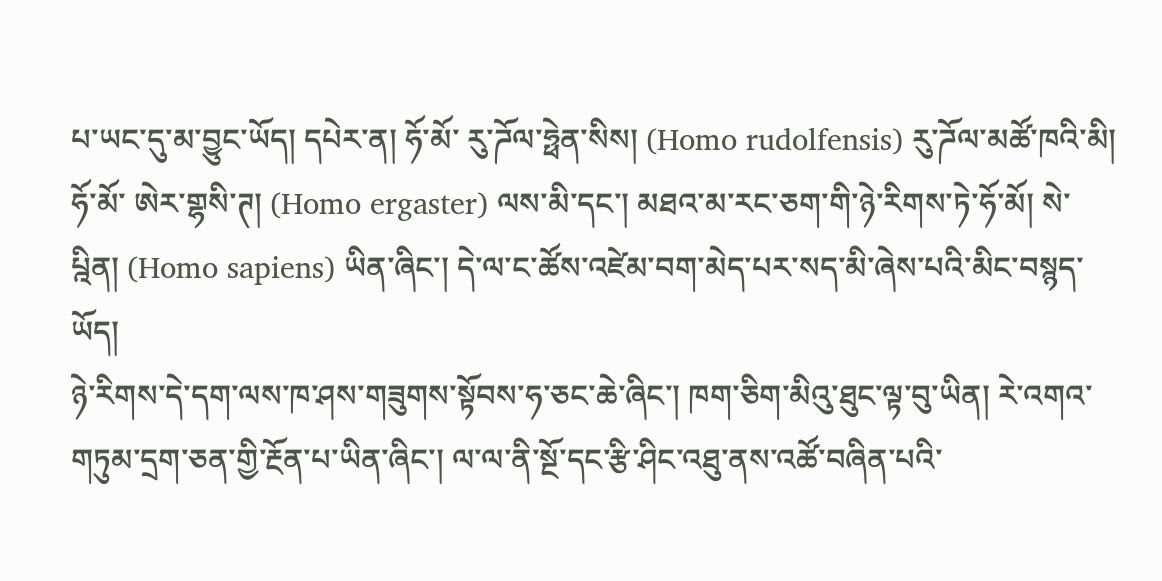པ་ཡང་དུ་མ་བྱུང་ཡོད། དཔེར་ན། ཧོ་མོ་ རུ་ཌོལ་ཧྥེན་སིས། (Homo rudolfensis) རུ་ཌོལ་མཚོ་ཁའི་མི། ཧོ་མོ་ ཨེར་གྷསི་ཊ། (Homo ergaster) ལས་མི་དང་། མཐའ་མ་རང་ཅག་གི་ཉེ་རིགས་ཏེ་ཧོ་མོ། སེ་པྰིན། (Homo sapiens) ཡིན་ཞིང་། དེ་ལ་ང་ཚོས་འཛེམ་བག་མེད་པར་སད་མི་ཞེས་པའི་མིང་བསྙད་ཡོད།
ཉེ་རིགས་དེ་དག་ལས་ཁ་ཤས་གཟུགས་སྟོབས་ཧ་ཅང་ཆེ་ཞིང་། ཁག་ཅིག་མིའུ་ཐུང་ལྟ་བུ་ཡིན། རེ་འགའ་གཏུམ་དྲག་ཅན་གྱི་རྔོན་པ་ཡིན་ཞིང་། ལ་ལ་ནི་སྔོ་དང་རྩི་ཤིང་འཐུ་ནས་འཚོ་བཞིན་པའི་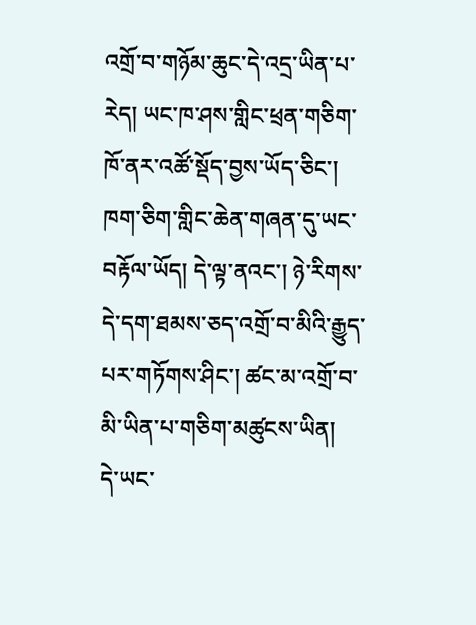འགྲོ་བ་གཉོམ་ཆུང་དེ་འདྲ་ཡིན་པ་རེད། ཡང་ཁ་ཤས་གླིང་ཕྲན་གཅིག་ཁོ་ནར་འཚོ་སྡོད་བྱས་ཡོད་ཅིང་། ཁག་ཅིག་གླིང་ཆེན་གཞན་དུ་ཡང་བརྟོལ་ཡོད། དེ་ལྟ་ནའང་། ཉེ་རིགས་དེ་དག་ཐམས་ཅད་འགྲོ་བ་མིའི་རྒྱུད་པར་གཏོགས་ཤིང་། ཚང་མ་འགྲོ་བ་མི་ཡིན་པ་གཅིག་མཚུངས་ཡིན།
དེ་ཡང་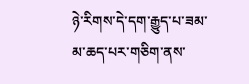ཉེ་རིགས་དེ་དག་རྒྱུད་པ་ཟམ་མ་ཆད་པར་གཅིག་ནས་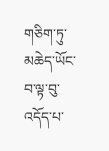གཅིག་ཏུ་མཆེད་ཡོང་བ་ལྟ་བུ་འདོད་པ་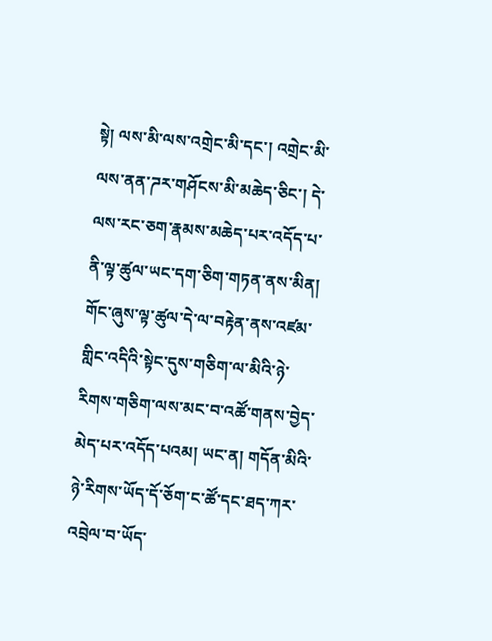སྟེ། ལས་མི་ལས་འགྲེང་མི་དང་། འགྲེང་མི་ལས་ནན་ཌར་གཤོངས་མི་མཆེད་ཅིང་། དེ་ལས་རང་ཅག་རྣམས་མཆེད་པར་འདོད་པ་ནི་ལྟ་ཚུལ་ཡང་དག་ཅིག་གཏན་ནས་མིན། གོང་ཞུས་ལྟ་ཚུལ་དེ་ལ་བརྟེན་ནས་འཛམ་གླིང་འདིའི་སྟེང་དུས་གཅིག་ལ་མིའི་ཉེ་རིགས་གཅིག་ལས་མང་བ་འཚོ་གནས་བྱེད་མེད་པར་འདོད་པའམ། ཡང་ན། གདོན་མིའི་ཉེ་རིགས་ཡོད་དོ་ཅོག་ང་ཚོ་དང་ཐད་ཀར་འབྲེལ་བ་ཡོད་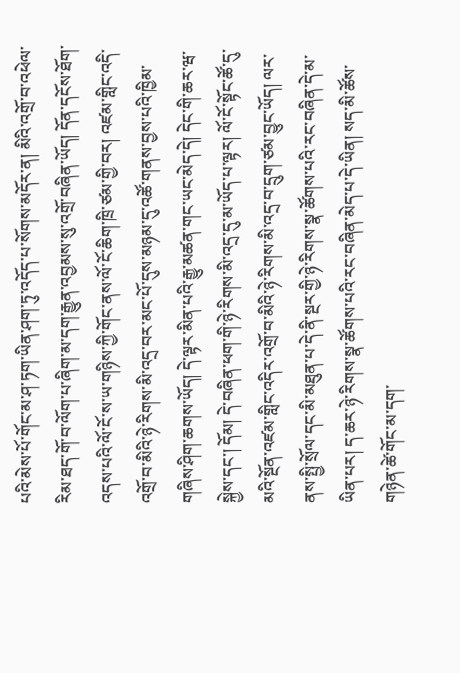པའི་མེས་པོ་གོང་མ་ཤ་ཏག་ཡིན་ཤག་ཏུ་འདོད་པ་སོགས་མདོར་ན། མིའི་འགྲོ་བ་འཕེལ་རིམ་ཐད་གོ་བ་ལོག་པ་ཞིག་མ་དག་རྒྱུན་འབྱམས་སུ་འགྲོ་བཞིན་ཡོད། དོན་དངོས་ཐོག་འདས་པའི་ལོ་ངོ་ས་ཡ་གཉིས་ཀྱི་གོང་ནས་ལོ་ངོ་ཆིག་ཁྲི་ཙམ་གྱི་བར། འཛམ་གླིང་འདི་འགྲོ་བ་མིའི་ཉེ་རིགས་མི་འདྲ་བར་མང་པོ་དུས་མཉམ་དུ་འཚོ་གནས་བྱས་པའི་ཁྱིམ་གཞིས་ཤིག་ཆགས་ཡོད། དེ་ལྟར་མིན་པའི་རྒྱུ་མཚན་གང་ཡང་མེད་དེ། དེང་གི་ཆར་ཝ་སྐྱེས་དང་། དོམ། དེ་བཞིན་ཕག་གི་ཉེ་རིགས་མི་འདྲ་དུ་མ་ཡོད་པ་ལྟར། ལོ་ངོ་སྟོང་ཚོ་དུ་མའི་སྔོན་འཛམ་གླིང་འདིར་འགྲོ་བ་མིའི་ཉེ་རིགས་མི་འདྲ་བ་དྲུག་ཙམ་བྱུང་ཡོད། ལར་ནས་སྤྱི་སྲོལ་དང་མི་མཐུན་པ་དེ་ནི་སྔར་གྱི་ཉེ་རིགས་སྣ་ཚོགས་པའི་རང་བཞིན་དེ་མ་ཡིན་པར། ད་ཆར་ཉེ་རིགས་སྣ་ཚོགས་པའི་རང་བཞིན་མེད་པ་དེ་ཡིན། སད་མི་ཚོས་གཉེན་ཚེ་གོང་མ་དག་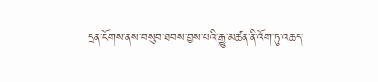དྲན་ངོགས་ནས་བསུབ་ཐབས་བྱས་པའི་རྒྱུ་མཚན་ནི་འོག་ཏུ་འཆད་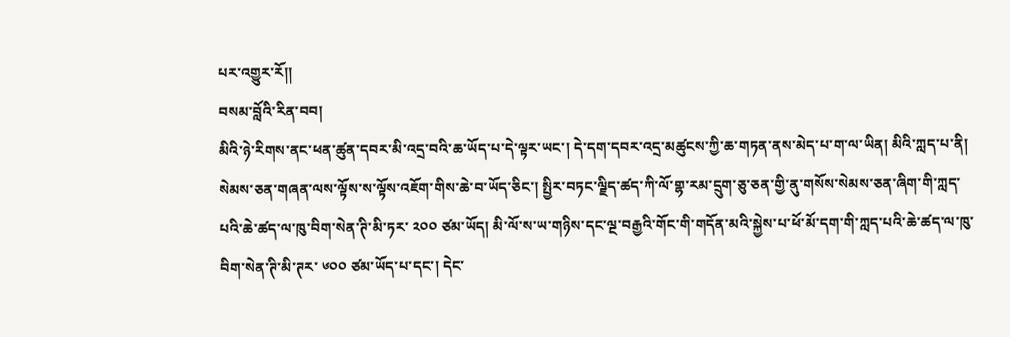པར་འགྱུར་རོ།།
བསམ་བློའི་རིན་བབ།
མིའི་ཉེ་རིགས་ནང་ཕན་ཚུན་དབར་མི་འདྲ་བའི་ཆ་ཡོད་པ་དེ་ལྟར་ཡང་། དེ་དག་དབར་འདྲ་མཚུངས་ཀྱི་ཆ་གཏན་ནས་མེད་པ་ག་ལ་ཡིན། མིའི་ཀླད་པ་ནི། སེམས་ཅན་གཞན་ལས་ལྟོས་ས་ལྟོས་འཇོག་གིས་ཆེ་བ་ཡོད་ཅིང་། སྤྱིར་བཏང་ལྗིད་ཚད་ཀི་ལོ་གྷ་རམ་དྲུག་ཅུ་ཅན་གྱི་ནུ་གསོས་སེམས་ཅན་ཞིག་གི་ཀླད་པའི་ཆེ་ཚད་ལ་ཁུ་བིག་སེན་ཊི་མི་ཏར་ ༢༠༠ ཙམ་ཡོད། མི་ལོ་ས་ཡ་གཉིས་དང་ལྔ་བརྒྱའི་གོང་གི་གདོན་མའི་སྐྱེས་པ་ཕོ་མོ་དག་གི་ཀླད་པའི་ཆེ་ཚད་ལ་ཁུ་བིག་སེན་ཊི་མི་ཊར་ ༦༠༠ ཙམ་ཡོད་པ་དང་། དེང་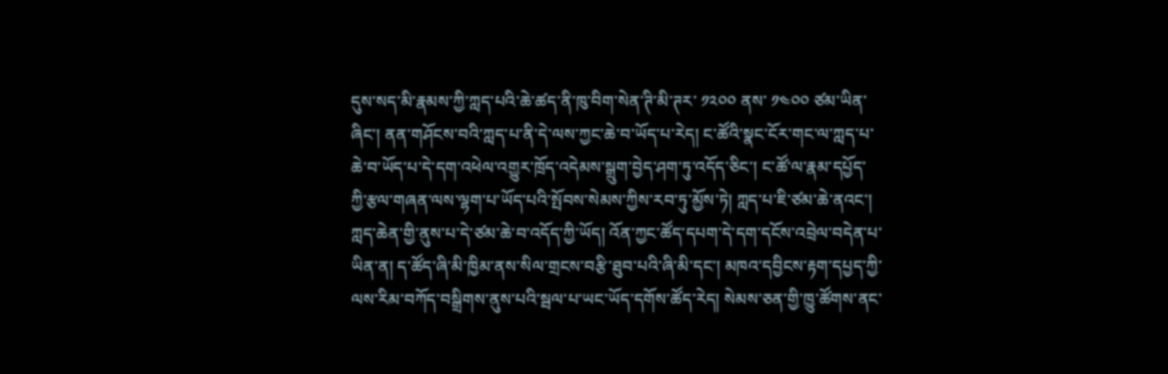དུས་སད་མི་རྣམས་ཀྱི་ཀླད་པའི་ཆེ་ཚད་ནི་ཁུ་བིག་སེན་ཊི་མི་ཊར་ ༡༢༠༠ ནས་ ༡༤༠༠ ཙམ་ཡིན་ཞིང་། ནན་གཤོངས་བའི་ཀླད་པ་ནི་དེ་ལས་ཀྱང་ཆེ་བ་ཡོད་པ་རེད། ང་ཚོའི་སྣང་ངོར་གང་ལ་ཀླད་པ་ཆེ་བ་ཡོད་པ་དེ་དག་འཕེལ་འགྱུར་ཁྲོད་འདེམས་སྒྲུག་བྱེད་ཤག་ཏུ་འདོད་ཅིང་། ང་ཚོ་ལ་རྣམ་དཔྱོད་ཀྱི་རྩལ་གཞན་ལས་ལྷག་པ་ཡོད་པའི་སྤོབས་སེམས་ཀྱིས་རབ་ཏུ་མྱོས་ཏེ། ཀླད་པ་ཇི་ཙམ་ཆེ་ནའང་། ཀླད་ཆེན་གྱི་ནུས་པ་དེ་ཙམ་ཆེ་བ་འདོད་ཀྱི་ཡོད། འོན་ཀྱང་ཚོད་དཔག་དེ་དག་དངོས་འབྲེལ་བདེན་པ་ཡིན་ན། ད་ཚོད་ཞི་མི་ཁྱིམ་ནས་སིལ་གྲངས་བརྩི་ཐུབ་པའི་ཞི་མི་དང་། མཁའ་དབྱིངས་རྟག་དཔྱད་ཀྱི་ལས་རིམ་བཀོད་བསྒྲིགས་ནུས་པའི་སྦལ་པ་ཡང་ཡོད་དགོས་ཚོད་རེད། སེམས་ཅན་གྱི་ཁྱུ་ཚོགས་ནང་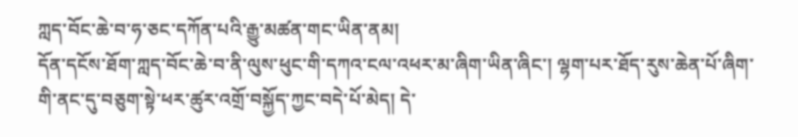ཀླད་བོང་ཆེ་བ་ཧ་ཅང་དཀོན་པའི་རྒྱུ་མཚན་གང་ཡིན་ནམ།
དོན་དངོས་ཐོག་ཀླད་བོང་ཆེ་བ་ནི་ལུས་ཕུང་གི་དཀའ་ངལ་འཕར་མ་ཞིག་ཡིན་ཞིང་། ལྷག་པར་ཐོད་རུས་ཆེན་པོ་ཞིག་གི་ནང་དུ་བཅུག་སྟེ་ཕར་ཚུར་འགྲོ་བསྐྱོད་ཀྱང་བདེ་པོ་མེད། དེ་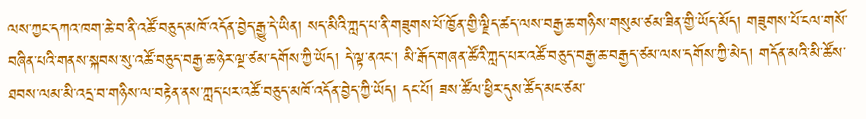ལས་ཀྱང་དཀའ་ཁག་ཆེ་བ་ནི་འཚོ་བཅུད་མཁོ་འདོན་བྱེད་རྒྱུ་དེ་ཡིན། སད་མིའི་ཀླད་པ་ནི་གཟུགས་པོ་ཁྱོན་གྱི་ལྗིད་ཚད་ལས་བརྒྱ་ཆ་གཉིས་གསུམ་ཙམ་ཟིན་གྱི་ཡོད་མོད། གཟུགས་པོ་ངལ་གསོ་བཞིན་པའི་གནས་སྐབས་སུ་འཚོ་བཅུད་བརྒྱ་ཆ་ཉེར་ལྔ་ཙམ་དགོས་ཀྱི་ཡོད། དེ་ལྟ་ནའང་། མི་རྒོད་གཞན་ཚོའི་ཀླད་པར་འཚོ་བཅུད་བརྒྱ་ཆ་བརྒྱད་ཙམ་ལས་དགོས་ཀྱི་མེད། གདོན་མའི་མི་ཚོས་
ཐབས་ལམ་མི་འདྲ་བ་གཉིས་ལ་བརྟེན་ནས་ཀླད་པར་འཚོ་བཅུད་མཁོ་འདོན་བྱེད་ཀྱི་ཡོད། དང་པོ། ཟས་ཚོལ་ཕྱིར་དུས་ཚོད་མང་ཙམ་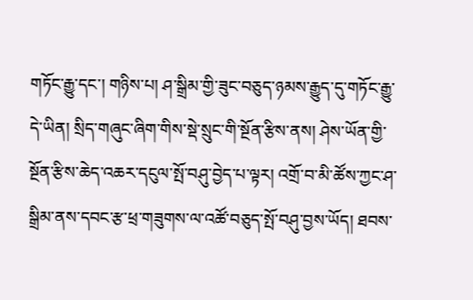གཏོང་རྒྱུ་དང་། གཉིས་པ། ཤ་སྒྲིམ་གྱི་ཟུང་བཅུད་ཉམས་རྒྱུད་དུ་གཏོང་རྒྱུ་དེ་ཡིན། སྲིད་གཞུང་ཞིག་གིས་སྡེ་སྲུང་གི་སྔོན་རྩིས་ནས། ཤེས་ཡོན་གྱི་སྔོན་རྩིས་ཆེད་འཆར་དངུལ་སྤོ་བཤུ་བྱེད་པ་ལྟར། འགྲོ་བ་མི་ཚོས་ཀྱང་ཤ་སྒྲིམ་ནས་དབང་རྩ་ཕྲ་གཟུགས་ལ་འཚོ་བཅུད་སྤོ་བཤུ་བྱས་ཡོད། ཐབས་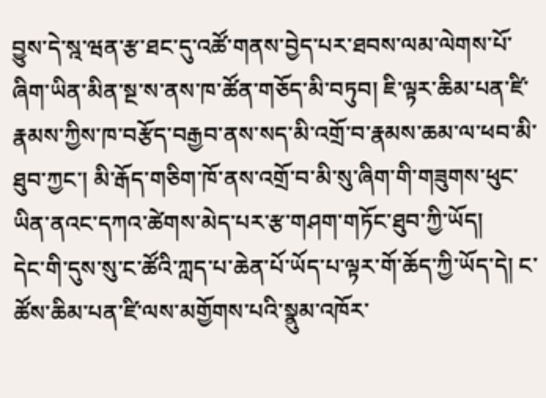བྱུས་དེ་སྰ་ཝན་རྩ་ཐང་དུ་འཚོ་གནས་བྱེད་པར་ཐབས་ལམ་ལེགས་པོ་ཞིག་ཡིན་མིན་སྔ་ས་ནས་ཁ་ཚོན་གཅོད་མི་བཏུབ། ཇི་ལྟར་ཆིམ་པན་ཛི་རྣམས་ཀྱིས་ཁ་བརྩོད་བརྒྱབ་ནས་སད་མི་འགྲོ་བ་རྣམས་ཆམ་ལ་ཕབ་མི་ཐུབ་ཀྱང་། མི་རྒོད་གཅིག་ཁོ་ནས་འགྲོ་བ་མི་སུ་ཞིག་གི་གཟུགས་ཕུང་ཡིན་ནའང་དཀའ་ཚེགས་མེད་པར་རྩ་གཤག་གཏོང་ཐུབ་ཀྱི་ཡོད།
དེང་གི་དུས་སུ་ང་ཚོའི་ཀླད་པ་ཆེན་པོ་ཡོད་པ་ལྟར་གོ་ཆོད་ཀྱི་ཡོད་དེ། ང་ཚོས་ཆིམ་པན་ཛི་ལས་མགྱོགས་པའི་སྣུམ་འཁོར་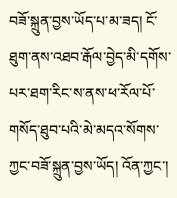བཟོ་སྐྲུན་བྱས་ཡོད་པ་མ་ཟད། ངོ་ཐུག་ནས་འཐབ་རྒོལ་བྱེད་མི་དགོས་པར་ཐག་རིང་ས་ནས་ཕ་རོལ་པོ་གསོད་ཐུབ་པའི་མེ་མདའ་སོགས་ཀྱང་བཟོ་སྐྲུན་བྱས་ཡོད། འོན་ཀྱང་།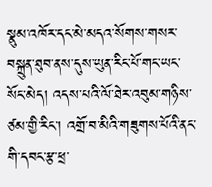སྣུམ་འཁོར་དང་མེ་མདའ་སོགས་གསར་བསྐྲུན་ཐུབ་ནས་དུས་ཡུན་རིང་པོ་གང་ཡང་སོང་མེད། འདས་པའི་ལོ་ཐེར་འབུམ་གཉིས་ཙམ་གྱི་རིང་། འགྲོ་བ་མིའི་གཟུགས་པོའི་ནང་གི་དབང་རྩ་ཕྲ་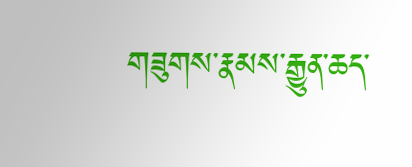གཟུགས་རྣམས་རྒྱུན་ཆད་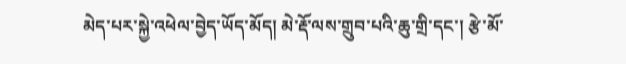མེད་པར་སྐྱེ་འཕེལ་བྱེད་ཡོད་མོད། མེ་རྡོ་ལས་གྲུབ་པའི་ཆུ་གྲི་དང་། རྩེ་མོ་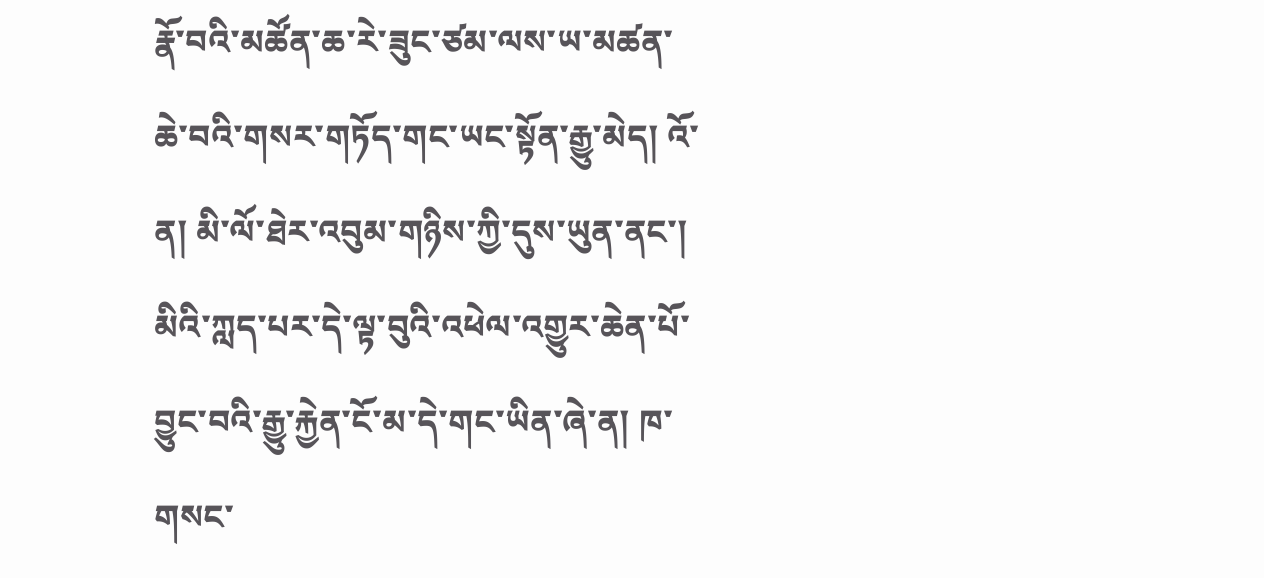རྣོ་བའི་མཚོན་ཆ་རེ་ཟུང་ཙམ་ལས་ཡ་མཚན་ཆེ་བའི་གསར་གཏོད་གང་ཡང་སྟོན་རྒྱུ་མེད། འོ་ན། མི་ལོ་ཐེར་འབུམ་གཉིས་ཀྱི་དུས་ཡུན་ནང་། མིའི་ཀླད་པར་དེ་ལྟ་བུའི་འཕེལ་འགྱུར་ཆེན་པོ་བྱུང་བའི་རྒྱུ་རྐྱེན་ངོ་མ་དེ་གང་ཡིན་ཞེ་ན། ཁ་གསང་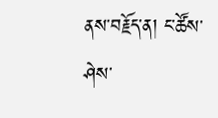ནས་བརྗོད་ན། ང་ཚོས་ཤེས་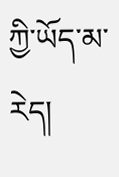ཀྱི་ཡོད་མ་རེད།